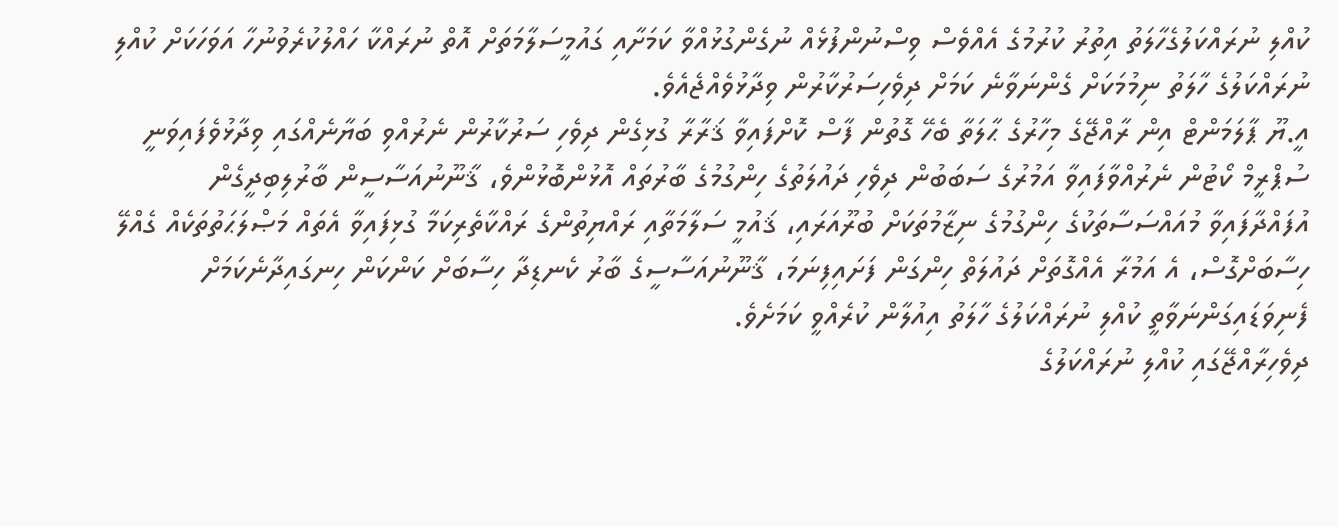ކުއްލި ނުރައްކަލުގެހާލަތު އިތުރު ކުރުމުގެ އެއްވެސް ވިސްނުންފުޅެއް ނުގެންގުޅުއްވާ ކަމަށާއި ގައުމީސަލާމަތަށް އޮތް ނުރައްކާ ހައްލުކުރެވުނުހާ އަވަހަކަށް ކުއްލި ނުރައްކަލުގެ ހާލަތު ނިމުމަކަށް ގެންނަވާނެ ކަމަށް ދިވެހިސަރުކާރުން ވިދާޅުވެއްޖެއެވެ.
އީ.ޔޫ ޕާލަމަންޓް އިން ރާއްޖޭގެ މިހާރުގެ ޙާލަތާ ބެހޭ ގޮތުން ފާސް ކޮށްފައިވާ ޤަރާރާ ގުޅިގެން ދިވެހި ސަރުކާރުން ނެރުއްވި ބަޔާނެއްގައި ވިދާޅުވެފައިވަނީ ސުޕްރީމް ކޯޓުން ނެރުއްވާފައިވާ އަމުރުގެ ސަބަބުން ދިވެހި ދައުލަތުގެ ހިންގުމުގެ ބާރުތައް އޮޅުންބޮޅުންވެ، ޤާނޫނުއަސާސީން ބާރުލިބިދީގެން އުފައްދާފައިވާ މުއައްސަސާތަކުގެ ހިންގުމުގެ ނިޒާމުތަކަށް ބުރޫއަރައި، ޤައުމީ ސަލާމަތާއި ރައްޔިތުންގެ ރައްކާތެރިކަމާ ގުޅިފައިވާ އެތައް މަޞްލަޙަތުތަކެއް ގެއްލޭ ހިސާބަށްގޮސް، އެ އަމުރާ އެއްގޮތަށް ދައުލަތް ހިންގަން ފަށައިފިނަމަ، ޤާނޫނުއަސާސީގެ ބާރު ކެނޑިދާ ހިސާބަށް ކަންކަން ހިނގައިދާނެކަމަށް ފެނިވަޑައިގަންނަވާތީ ކުއްލި ނުރައްކަލުގެ ހާލަތު އިއުލާން ކުރެއްވީ ކަމަށެވެ.
ދިވެހިރާއްޖޭގައި ކުއްލި ނުރައްކަލުގެ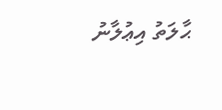ޙާލަތު އިޢުލާނު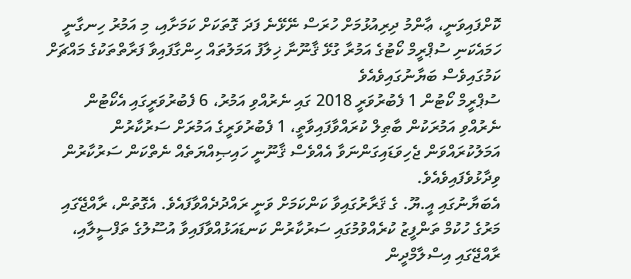ކޮށްފައިވަނީ، ޢާންމު ދިރިއުޅުމަށް ހުރަސް ނޭޅޭނެ ފަދަ ގޮތަކަށް ކަމަށާއި، މި އަމުރު ހިނގާނީ ހަމައެކަނި ސުޕްރީމް ކޯޓުގެ އަމުރާ ގުޅޭ ޤާނޫނާ ޚިލާފު އަމަލުތައް ހިންގާފައިވާ ފަރާތްތަކުގެ މައްޗަށް ކަމުގައިވެސް ބަޔާނުގައިވެއެވެ
ސުޕްރީމް ކޯޓުން 1 ފެބުރުވަރީ 2018 ގައި ނެރުއްވި އަމުރު، 6 ފެބުރުވަރީގައި އެކޯޓުން ނެރުއްވި އަމުރަކުން ބާޠިލް ކުރައްވާފައިވާތީ، 1 ފެބުރުވަރީގެ އަމުރަށް ސަރުކާރުން އަމަލުކުރައްވަން ޖެހިވަޑައިގަންނަވާ އެއްވެސް ޤާނޫނީ ހައިޞިއްޔަތެއް ނެތްކަން ސަރުކާރުން ވިދާޅުވެފައިވެއެވެ.
އެބަޔާނުގައި އީ.ޔޫ. ގެ ޤަރާރުގައިވާ ކަންކަމަށް ވަނީ ރައްދުދެއްވާފައެވެ. އެގޮތުން، ރާއްޖޭގައި މަރުގެ ހުކުމް ތަންފީޒު ކުރެއްވުމުގައި ސަރުކާރުން ކަނޑައަޅުއްވާފައިވާ އުސޫލުގެ ތަފްސީލާއި، ރާއްޖޭގައި އިސްލާމްދީން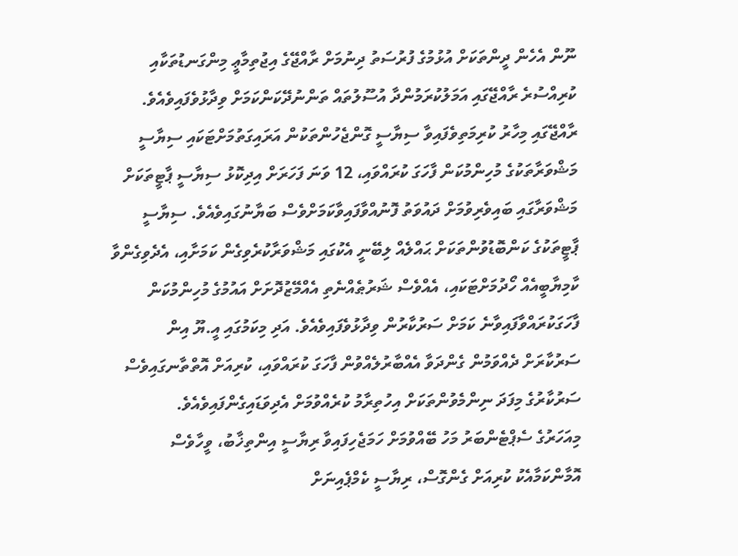ނޫން އެހެން ދީންތަކަށް އުޅުމުގެ ފުރުސަތު ދިނުމަށް ރާއްޖޭގެ އިޖުތިމާޢީ މިންގަނޑުތަކާއި ކުރިއްސުރެ ރާއްޖޭގައި އަމަލުކުރަމުންދާ އުސޫލުތައް ތަންނުދޭކަންކަމަށް ވިދާޅުވެފައިވެއެވެ.
ރާއްޖޭގައި މިހާރު ކުރިމަތިވެފައިވާ ސިޔާސީ ގޮންޖެހުންތަކުން އަރައިގަތުމަށްޓަކައި ސިޔާސީ މަޝްވަރާތަކުގެ މުހިންމުކަން ފާހަގަ ކުރައްވައި، 12 ވަނަ ފަހަރަށް އިދިކޮޅު ސިޔާސީ ޕާޓީތަކަށް މަޝްވަރާގައި ބައިވެރިވުމަށް ދައުވަތު ފޮނުއްވާފައިވާކަމަށްވެސް ބަޔާނުގައިވެއެވެ. ސިޔާސީ ޕާޓީތަކުގެ ކަންބޮޑުވުންތަކަށް ޙައްލެއް ލިބޭނީ އެކުގައި މަޝްވަރާކުރެވިގެން ކަމަށާއި، އެދެވިގެންވާ ކާމިޔާބީއެއް ހޯދުމަށްޓަކައި، އެއްވެސް ޝަރުޠެއްނެތި އެއްމޭޒުދޮށަށް އައުމުގެ މުހިންމުކަން ފާހަގަކުރައްވާފައިވާނެ ކަމަށް ސަރުކާރުން ވިދާޅުވެފައިވެއެވެ. އަދި މިކަމުގައި އީ.ޔޫ އިން ސަރުކާރަށް ދެއްވަމުން ގެންދަވާ އެއްބާރުލެއްވުން ފާހަގަ ކުރައްވައި، ކުރިއަށް އޮތްތާނގައިވެސް ސަރުކާރުގެ މިފަދަ ނިންމެވުންތަކަށް އިހުތިރާމު ކުރެއްވުމަށް އެދިވަޑައިގެންފައިވެއެވެ.
މިއަހަރުގެ ސެޕްޓެންބަރު މަހު ބޭއްވުމަށް ހަމަޖެހިފައިވާ ރިޔާސީ އިންތިޚާބު، ވީހާވެސް އޮމާންކަމާއެކު ކުރިއަށް ގެންގޮސް، ރިޔާސީ ކެމްޕެއިނަށް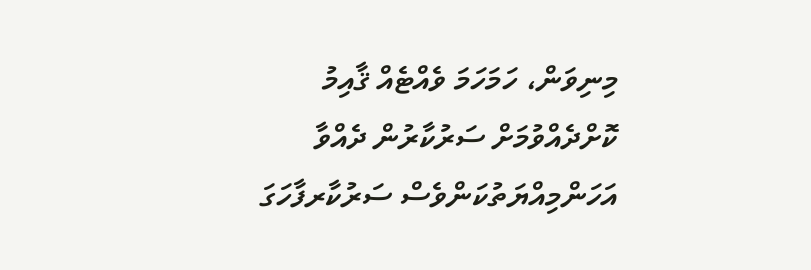މިނިވަން، ހަމަހަމަ ވެއްޓެއް ޤާއިމު ކޮށްދެއްވުމަށް ސަރުކާރުން ދެއްވާ އަހަންމިއްޔަތުކަންވެސް ސަރުކާރފާހަގަ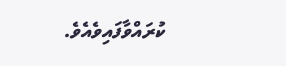ކުރައްވާފައިވެއެވެ.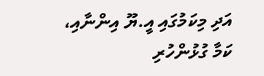އަދި މިކަމުގައި އީ.ޔޫ އިންނާއި، ކަމާ ގުޅުންހުރި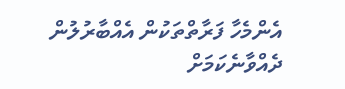އެންމެހާ ފަރާތްތަކުން އެއްބާރުލުން ދެއްވާނެކަމަށް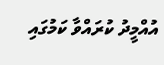އުއްމީދު ކުރައްވާ ކަމުގައި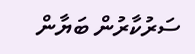ސަރުކާރުން ބަޔާން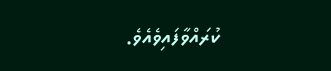ކުރައްވާފައިވެއެވެ.